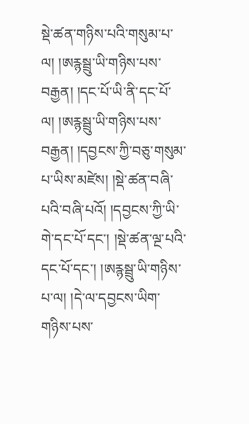སྡེ་ཚན་གཉིས་པའི་གསུམ་པ་ལ། །ཨརྙསྦྲུ་ཡི་གཉིས་པས་བརྒྱན། །དང་པོ་ཡི་ནི་དང་པོ་ལ། །ཨརྙསྦྲུ་ཡི་གཉིས་པས་བརྒྱན། །དབྱངས་ཀྱི་བཅུ་གསུམ་པ་ཡིས་མཛེས། །སྡེ་ཚན་བཞི་པའི་བཞི་པའོ། །དབྱངས་ཀྱི་ཡི་གེ་དང་པོ་དང་། །སྡེ་ཚན་ལྔ་པའི་དང་པོ་དང་། །ཨརྙསྦྲུ་ཡི་གཉིས་པ་ལ། །དེ་ལ་དབྱངས་ཡིག་གཉིས་པས་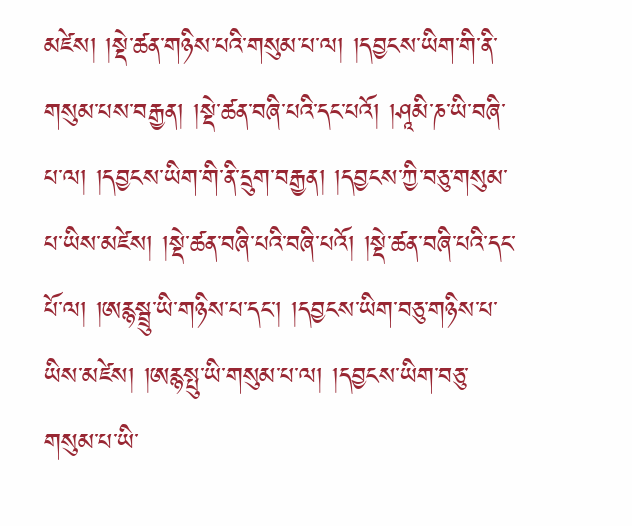མཛེས། །སྡེ་ཚན་གཉིས་པའི་གསུམ་པ་ལ། །དབྱངས་ཡིག་གི་ནི་གསུམ་པས་བརྒྱན། །སྡེ་ཚན་བཞི་པའི་དང་པའོ། །ཤཱམི་ཎ་ཡི་བཞི་པ་ལ། །དབྱངས་ཡིག་གི་ནི་དྲུག་བརྒྱན། །དབྱངས་ཀྱི་བཅུ་གསུམ་པ་ཡིས་མཛེས། །སྡེ་ཚན་བཞི་པའི་བཞི་པའོ། །སྡེ་ཚན་བཞི་པའི་དང་པོ་ལ། །ཨརྙསྦྲུ་ཡི་གཉིས་པ་དང་། །དབྱངས་ཡིག་བཅུ་གཉིས་པ་ཡིས་མཛེས། །ཨརྙསྤུ་ཡི་གསུམ་པ་ལ། །དབྱངས་ཡིག་བཅུ་གསུམ་པ་ཡི་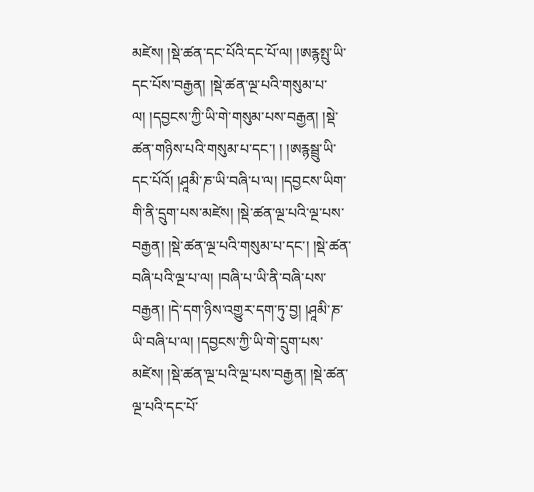མཛེས། །སྡེ་ཚན་དང་པོའི་དང་པོ་ལ། །ཨརྙསྤུ་ཡི་དང་པོས་བརྒྱན། །སྡེ་ཚན་ལྔ་པའི་གསུམ་པ་ལ། །དབྱངས་ཀྱི་ཡི་གེ་གསུམ་པས་བརྒྱན། །སྡེ་ཚན་གཉིས་པའི་གསུམ་པ་དང་། ། །ཨརྙསྦྲུ་ཡི་དང་པོའོ། །ཤཱམི་ཎ་ཡི་བཞི་པ་ལ། །དབྱངས་ཡིག་གི་ནི་དྲུག་པས་མཛེས། །སྡེ་ཚན་ལྔ་པའི་ལྔ་པས་བརྒྱན། །སྡེ་ཚན་ལྔ་པའི་གསུམ་པ་དང་། །སྡེ་ཚན་བཞི་པའི་ལྔ་པ་ལ། །བཞི་པ་ཡི་ནི་བཞི་པས་བརྒྱན། །དེ་དག་ཉིས་འགྱུར་དག་ཏུ་བྱ། །ཤཱམི་ཎ་ཡི་བཞི་པ་ལ། །དབྱངས་ཀྱི་ཡི་གེ་དྲུག་པས་མཛེས། །སྡེ་ཚན་ལྔ་པའི་ལྔ་པས་བརྒྱན། །སྡེ་ཚན་ལྔ་པའི་དང་པོ་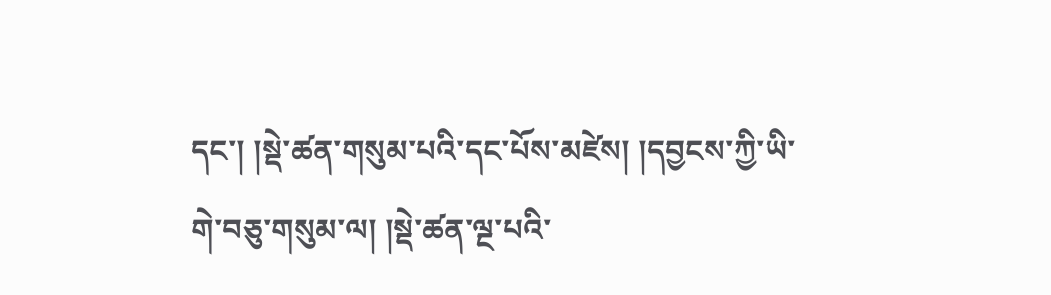དང་། །སྡེ་ཚན་གསུམ་པའི་དང་པོས་མཛེས། །དབྱངས་ཀྱི་ཡི་གེ་བཅུ་གསུམ་ལ། །སྡེ་ཚན་ལྔ་པའི་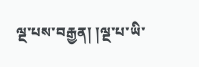ལྔ་པས་བརྒྱན། །ལྔ་པ་ཡི་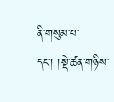ནི་གསུམ་པ་དང་། །སྡེ་ཚན་གཉིས་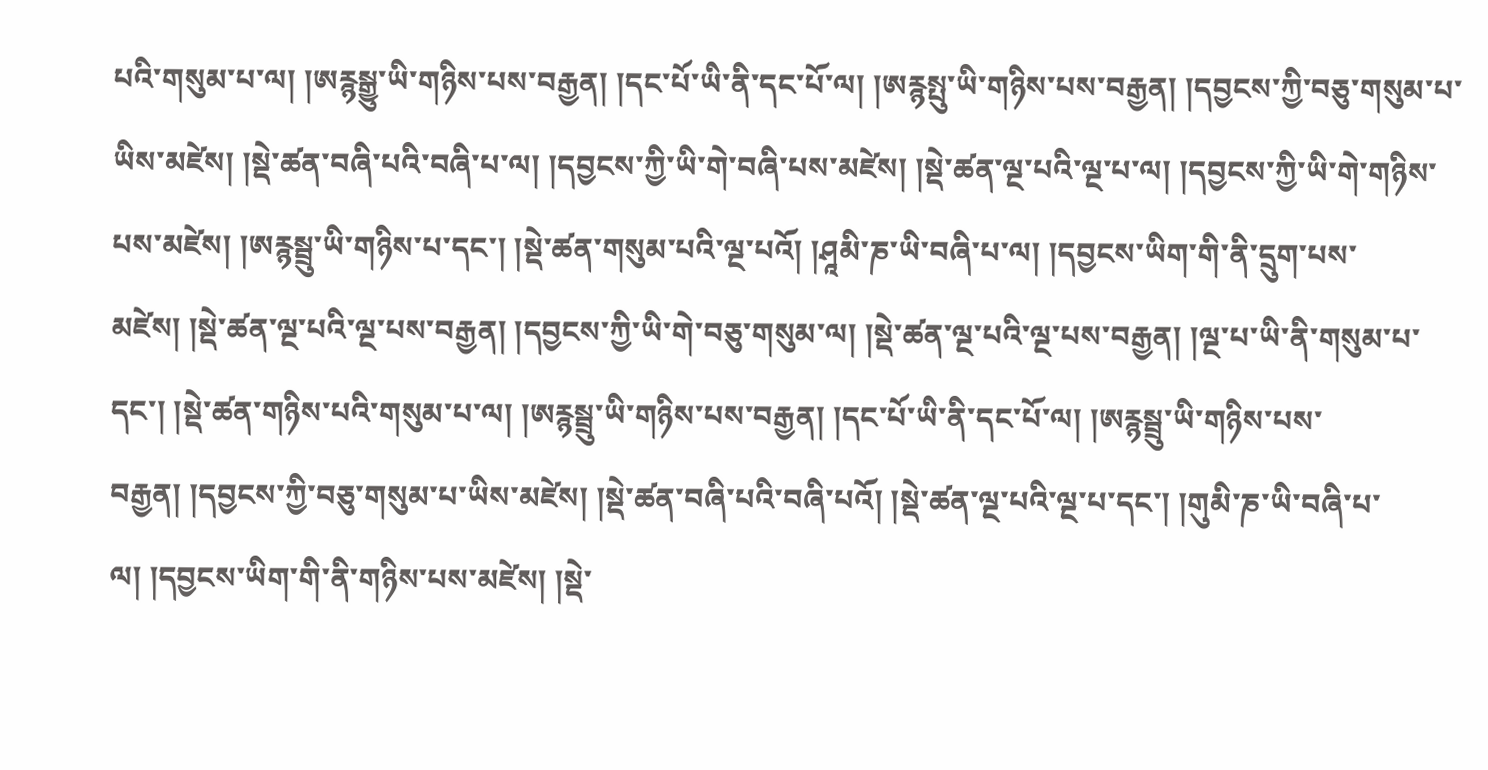པའི་གསུམ་པ་ལ། །ཨརྙསྒྱུ་ཡི་གཉིས་པས་བརྒྱན། །དང་པོ་ཡི་ནི་དང་པོ་ལ། །ཨརྙསྤུ་ཡི་གཉིས་པས་བརྒྱན། །དབྱངས་ཀྱི་བཅུ་གསུམ་པ་ཡིས་མཛེས། །སྡེ་ཚན་བཞི་པའི་བཞི་པ་ལ། །དབྱངས་ཀྱི་ཡི་གེ་བཞི་པས་མཛེས། །སྡེ་ཚན་ལྔ་པའི་ལྔ་པ་ལ། །དབྱངས་ཀྱི་ཡི་གེ་གཉིས་པས་མཛེས། །ཨརྙསྦྲུ་ཡི་གཉིས་པ་དང་། །སྡེ་ཚན་གསུམ་པའི་ལྔ་པའོ། །ཤཱམི་ཎ་ཡི་བཞི་པ་ལ། །དབྱངས་ཡིག་གི་ནི་དྲུག་པས་མཛེས། །སྡེ་ཚན་ལྔ་པའི་ལྔ་པས་བརྒྱན། །དབྱངས་ཀྱི་ཡི་གེ་བཅུ་གསུམ་ལ། །སྡེ་ཚན་ལྔ་པའི་ལྔ་པས་བརྒྱན། །ལྔ་པ་ཡི་ནི་གསུམ་པ་དང་། །སྡེ་ཚན་གཉིས་པའི་གསུམ་པ་ལ། །ཨརྙསྦྲུ་ཡི་གཉིས་པས་བརྒྱན། །དང་པོ་ཡི་ནི་དང་པོ་ལ། །ཨརྙསྦྲུ་ཡི་གཉིས་པས་བརྒྱན། །དབྱངས་ཀྱི་བཅུ་གསུམ་པ་ཡིས་མཛེས། །སྡེ་ཚན་བཞི་པའི་བཞི་པའོ། །སྡེ་ཚན་ལྔ་པའི་ལྔ་པ་དང་། །གུམི་ཎ་ཡི་བཞི་པ་ལ། །དབྱངས་ཡིག་གི་ནི་གཉིས་པས་མཛེས། །སྡེ་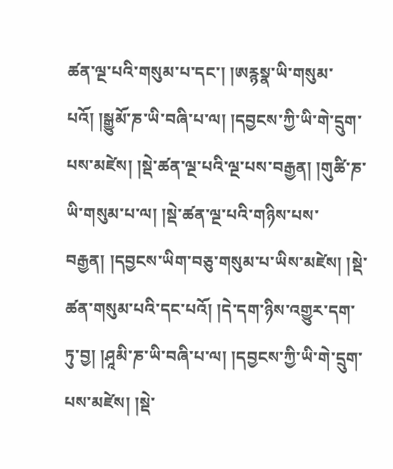ཚན་ལྔ་པའི་གསུམ་པ་དང་། །ཨརྙསྣ་ཡི་གསུམ་པའོ། །སྒྱུམོ་ཎ་ཡི་བཞི་པ་ལ། །དབྱངས་ཀྱི་ཡི་གེ་དྲུག་པས་མཛེས། །སྡེ་ཚན་ལྔ་པའི་ལྔ་པས་བརྒྱན། །གུཚི་ཎ་ཡི་གསུམ་པ་ལ། །སྡེ་ཚན་ལྔ་པའི་གཉིས་པས་བརྒྱན། །དབྱངས་ཡིག་བཅུ་གསུམ་པ་ཡིས་མཛེས། །སྡེ་ཚན་གསུམ་པའི་དང་པའོ། །དེ་དག་ཉིས་འགྱུར་དག་ཏུ་བྱ། །ཤཱམི་ཎ་ཡི་བཞི་པ་ལ། །དབྱངས་ཀྱི་ཡི་གེ་དྲུག་པས་མཛེས། །སྡེ་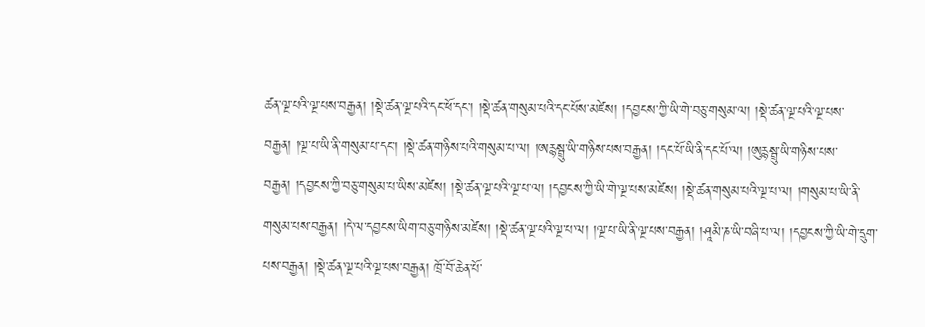ཚན་ལྔ་པའི་ལྔ་པས་བརྒྱན། །སྡེ་ཚན་ལྔ་པའི་དང་ཕོ་དང་། །སྡེ་ཚན་གསུམ་པའི་དང་པོས་མཛེས། །དབྱངས་ཀྱི་ཡི་གེ་བཅུ་གསུམ་ལ། །སྡེ་ཚན་ལྔ་པའི་ལྔ་པས་བརྒྱན། །ལྔ་པ་ཡི་ནི་གསུམ་པ་དང་། །སྡེ་ཚན་གཉིས་པའི་གསུམ་པ་ལ། །ཨརྙསྦྲུ་ཡི་གཉིས་པས་བརྒྱན། །དང་པོ་ཡི་ནི་དང་པོ་ལ། །ཨུརྙསྦྲུ་ཡི་གཉིས་པས་བརྒྱན། །དབྱངས་ཀྱི་བཅུ་གསུམ་པ་ཡིས་མཛེས། །སྡེ་ཚན་ལྔ་པའི་ལྔ་པ་ལ། །དབྱངས་ཀྱི་ཡི་གེ་ལྔ་པས་མཛེས། །སྡེ་ཚན་གསུམ་པའི་ལྔ་པ་ལ། །གསུམ་པ་ཡི་ནི་གསུམ་པས་བརྒྱན། །དེ་ལ་དབྱངས་ཡིག་བཅུ་གཉིས་མཛེས། །སྡེ་ཚན་ལྔ་པའི་ལྔ་པ་ལ། །ལྔ་པ་ཡི་ནི་ལྔ་པས་བརྒྱན། །ཤཱམི་ཎ་ཡི་བཞི་པ་ལ། །དབྱངས་ཀྱི་ཡི་གེ་དྲུག་པས་བརྒྱན། །སྡེ་ཚན་ལྔ་པའི་ལྔ་པས་བརྒྱན། ཁྲོ་བོ་ཆེན་པོ་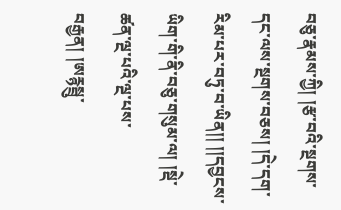བཅུ་རྣམས་ཀྱི། །རྩ་བའི་སྔགས་དང་ལས་སྔགས་བཅས། །དེ་དག་རིམ་པར་བཏུ་བ་ཡིན།། །།དབྱངས་ཡིག་གི་ནི་བཅུ་གསུམ་ལ། །སྡེ་ཚན་ལྔ་པའི་ལྔ་པས་བརྒྱན། །ཨརྙསྦྲུ་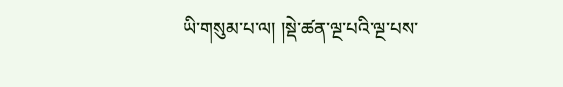ཡི་གསུམ་པ་ལ། །སྡེ་ཚན་ལྔ་པའི་ལྔ་པས་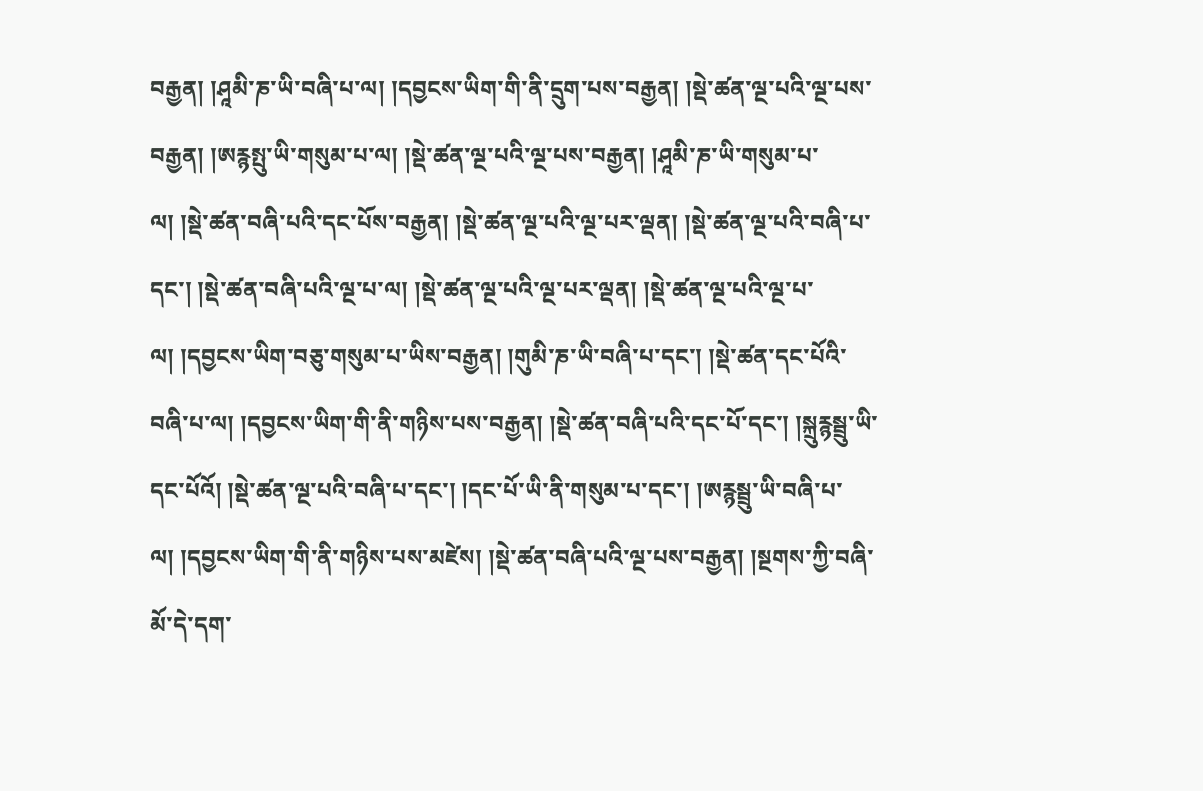བརྒྱན། །ཤཱམི་ཎ་ཡི་བཞི་པ་ལ། །དབྱངས་ཡིག་གི་ནི་དྲུག་པས་བརྒྱན། །སྡེ་ཚན་ལྔ་པའི་ལྔ་པས་བརྒྱན། །ཨརྙསྤུ་ཡི་གསུམ་པ་ལ། །སྡེ་ཚན་ལྔ་པའི་ལྔ་པས་བརྒྱན། །ཤཱམི་ཎ་ཡི་གསུམ་པ་ལ། །སྡེ་ཚན་བཞི་པའི་དང་པོས་བརྒྱན། །སྡེ་ཚན་ལྔ་པའི་ལྔ་པར་ལྡན། །སྡེ་ཚན་ལྔ་པའི་བཞི་པ་དང་། །སྡེ་ཚན་བཞི་པའི་ལྔ་པ་ལ། །སྡེ་ཚན་ལྔ་པའི་ལྔ་པར་ལྡན། །སྡེ་ཚན་ལྔ་པའི་ལྔ་པ་ལ། །དབྱངས་ཡིག་བཅུ་གསུམ་པ་ཡིས་བརྒྱན། །གུམི་ཎ་ཡི་བཞི་པ་དང་། །སྡེ་ཚན་དང་པོའི་བཞི་པ་ལ། །དབྱངས་ཡིག་གི་ནི་གཉིས་པས་བརྒྱན། །སྡེ་ཚན་བཞི་པའི་དང་པོ་དང་། །སྐྲུརྙསྦྲུ་ཡི་དང་པོའོ། །སྡེ་ཚན་ལྔ་པའི་བཞི་པ་དང་། །དང་པོ་ཡི་ནི་གསུམ་པ་དང་། །ཨརྙསྦྲུ་ཡི་བཞི་པ་ལ། །དབྱངས་ཡིག་གི་ནི་གཉིས་པས་མཛེས། །སྡེ་ཚན་བཞི་པའི་ལྔ་པས་བརྒྱན། །སྔགས་ཀྱི་བཞི་མོ་དེ་དག་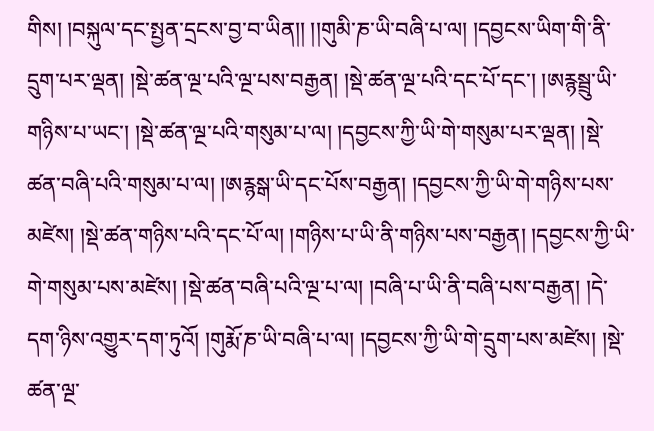གིས། །བསྐུལ་དང་སྤྱན་དྲངས་བྱ་བ་ཡིན།། །།གུམི་ཎ་ཡི་བཞི་པ་ལ། །དབྱངས་ཡིག་གི་ནི་དྲུག་པར་ལྡན། །སྡེ་ཚན་ལྔ་པའི་ལྔ་པས་བརྒྱན། །སྡེ་ཚན་ལྔ་པའི་དང་པོ་དང་། །ཨརྙསྦྲུ་ཡི་གཉིས་པ་ཡང་། །སྡེ་ཚན་ལྔ་པའི་གསུམ་པ་ལ། །དབྱངས་ཀྱི་ཡི་གེ་གསུམ་པར་ལྡན། །སྡེ་ཚན་བཞི་པའི་གསུམ་པ་ལ། །ཨརྙསྒ་ཡི་དང་པོས་བརྒྱན། །དབྱངས་ཀྱི་ཡི་གེ་གཉིས་པས་མཛེས། །སྡེ་ཚན་གཉིས་པའི་དང་པོ་ལ། །གཉིས་པ་ཡི་ནི་གཉིས་པས་བརྒྱན། །དབྱངས་ཀྱི་ཡི་གེ་གསུམ་པས་མཛེས། །སྡེ་ཚན་བཞི་པའི་ལྔ་པ་ལ། །བཞི་པ་ཡི་ནི་བཞི་པས་བརྒྱན། །དེ་དག་ཉིས་འགྱུར་དག་ཏུའོ། །གུརྨོ་ཎ་ཡི་བཞི་པ་ལ། །དབྱངས་ཀྱི་ཡི་གེ་དྲུག་པས་མཛེས། །སྡེ་ཚན་ལྔ་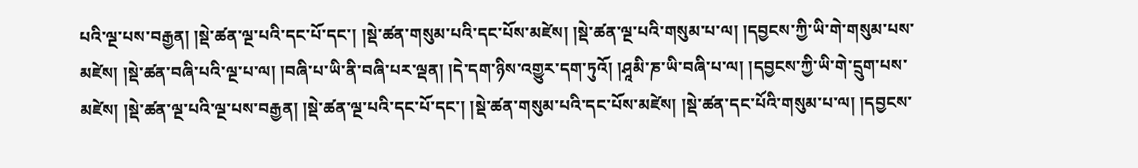པའི་ལྔ་པས་བརྒྱན། །སྡེ་ཚན་ལྔ་པའི་དང་པོ་དང་། །སྡེ་ཚན་གསུམ་པའི་དང་པོས་མཛེས། །སྡེ་ཚན་ལྔ་པའི་གསུམ་པ་ལ། །དབྱངས་ཀྱི་ཡི་གེ་གསུམ་པས་མཛེས། །སྡེ་ཚན་བཞི་པའི་ལྔ་པ་ལ། །བཞི་པ་ཡི་ནི་བཞི་པར་ལྡན། །དེ་དག་ཉིས་འགྱུར་དག་ཏུའོ། །ཤཱམི་ཎ་ཡི་བཞི་པ་ལ། །དབྱངས་ཀྱི་ཡི་གེ་དྲུག་པས་མཛེས། །སྡེ་ཚན་ལྔ་པའི་ལྔ་པས་བརྒྱན། །སྡེ་ཚན་ལྔ་པའི་དང་པོ་དང་། །སྡེ་ཚན་གསུམ་པའི་དང་པོས་མཛེས། །སྡེ་ཚན་དང་པོའི་གསུམ་པ་ལ། །དབྱངས་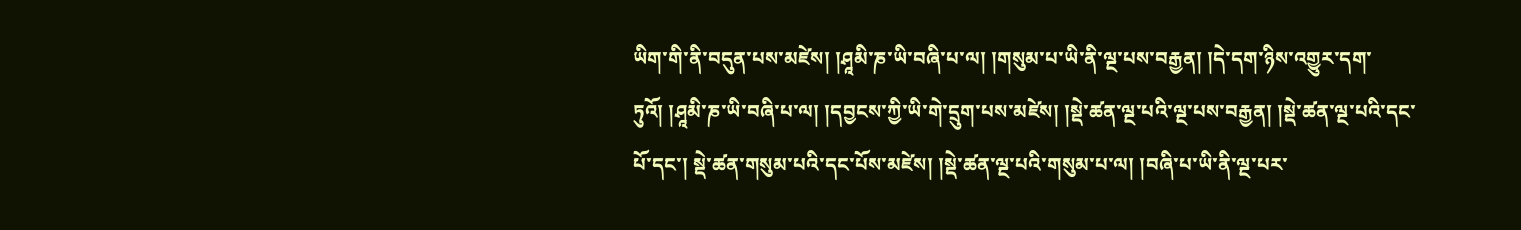ཡིག་གི་ནི་བདུན་པས་མཛེས། །ཤཱམི་ཎ་ཡི་བཞི་པ་ལ། །གསུམ་པ་ཡི་ནི་ལྔ་པས་བརྒྱན། །དེ་དག་ཉིས་འགྱུར་དག་ཏུའོ། །ཤཱམི་ཎ་ཡི་བཞི་པ་ལ། །དབྱངས་ཀྱི་ཡི་གེ་དྲུག་པས་མཛེས། །སྡེ་ཚན་ལྔ་པའི་ལྔ་པས་བརྒྱན། །སྡེ་ཚན་ལྔ་པའི་དང་པོ་དང་། སྡེ་ཚན་གསུམ་པའི་དང་པོས་མཛེས། །སྡེ་ཚན་ལྔ་པའི་གསུམ་པ་ལ། །བཞི་པ་ཡི་ནི་ལྔ་པར་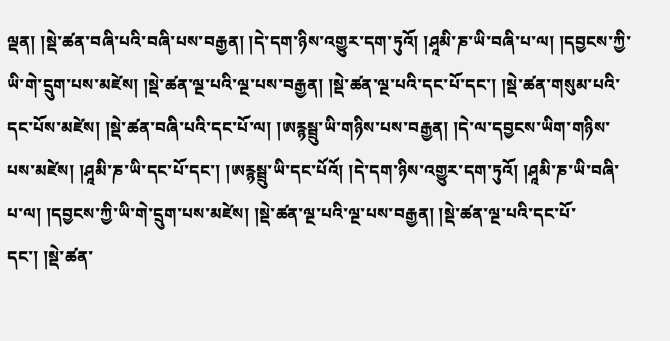ལྡན། །སྡེ་ཚན་བཞི་པའི་བཞི་པས་བརྒྱན། །དེ་དག་ཉིས་འགྱུར་དག་ཏུའོ། །ཤཱམི་ཎ་ཡི་བཞི་པ་ལ། །དབྱངས་ཀྱི་ཡི་གེ་དྲུག་པས་མཛེས། །སྡེ་ཚན་ལྔ་པའི་ལྔ་པས་བརྒྱན། །སྡེ་ཚན་ལྔ་པའི་དང་པོ་དང་། །སྡེ་ཚན་གསུམ་པའི་དང་པོས་མཛེས། །སྡེ་ཚན་བཞི་པའི་དང་པོ་ལ། །ཨརྙསྦྲུ་ཡི་གཉིས་པས་བརྒྱན། །དེ་ལ་དབྱངས་ཡིག་གཉིས་པས་མཛེས། །ཤཱམི་ཎ་ཡི་དང་པོ་དང་། །ཨརྙསྦྲུ་ཡི་དང་པོའོ། །དེ་དག་ཉིས་འགྱུར་དག་ཏུའོ། །ཤཱམི་ཎ་ཡི་བཞི་པ་ལ། །དབྱངས་ཀྱི་ཡི་གེ་དྲུག་པས་མཛེས། །སྡེ་ཚན་ལྔ་པའི་ལྔ་པས་བརྒྱན། །སྡེ་ཚན་ལྔ་པའི་དང་པོ་དང་། །སྡེ་ཚན་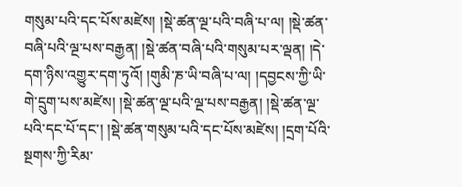གསུམ་པའི་དང་པོས་མཛེས། །སྡེ་ཚན་ལྔ་པའི་བཞི་པ་ལ། །སྡེ་ཚན་བཞི་པའི་ལྔ་པས་བརྒྱན། །སྡེ་ཚན་བཞི་པའི་གསུམ་པར་ལྡན། །དེ་དག་ཉིས་འགྱུར་དག་ཏུའོ། །གུམི་ཎ་ཡི་བཞི་པ་ལ། །དབྱངས་ཀྱི་ཡི་གེ་དྲུག་པས་མཛེས། །སྡེ་ཚན་ལྔ་པའི་ལྔ་པས་བརྒྱན། །སྡེ་ཚན་ལྔ་པའི་དང་པོ་དང་། །སྡེ་ཚན་གསུམ་པའི་དང་པོས་མཛེས། །དྲག་པོའི་སྔགས་ཀྱི་རིམ་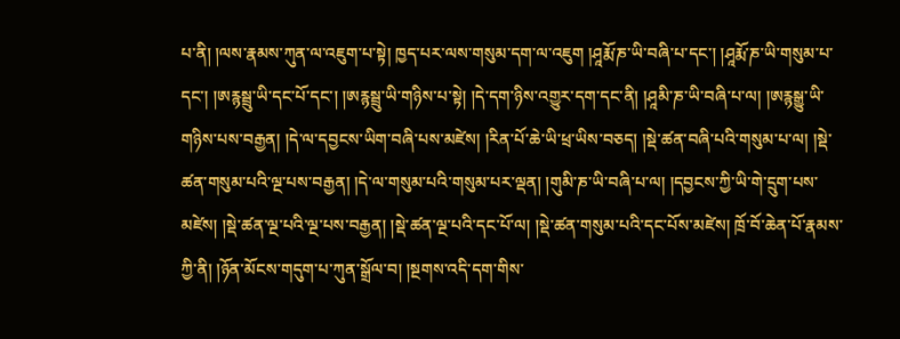པ་ནི། །ལས་རྣམས་ཀུན་ལ་འཇུག་པ་སྟེ། ཁྱད་པར་ལས་གསུམ་དག་ལ་འཇུག །ཤཱརྨོ་ཎ་ཡི་བཞི་པ་དང་། །ཤཱརྨོ་ཎ་ཡི་གསུམ་པ་དང་། །ཨརྙསྦྲུ་ཡི་དང་པོ་དང་། །ཨརྙསྦྲུ་ཡི་གཉིས་པ་སྟེ། །དེ་དག་ཉིས་འགྱུར་དག་དང་ནི། །ཤཱམི་ཎ་ཡི་བཞི་པ་ལ། །ཨརྙསྒྱུ་ཡི་གཉིས་པས་བརྒྱན། །དེ་ལ་དབྱངས་ཡིག་བཞི་པས་མཛེས། །རིན་པོ་ཆེ་ཡི་ཕྲ་ཡིས་བཅད། །སྡེ་ཚན་བཞི་པའི་གསུམ་པ་ལ། །སྡེ་ཚན་གསུམ་པའི་ལྔ་པས་བརྒྱན། །དེ་ལ་གསུམ་པའི་གསུམ་པར་ལྡན། །གུམི་ཎ་ཡི་བཞི་པ་ལ། །དབྱངས་ཀྱི་ཡི་གེ་དྲུག་པས་མཛེས། །སྡེ་ཚན་ལྔ་པའི་ལྔ་པས་བརྒྱན། །སྡེ་ཚན་ལྔ་པའི་དང་པོ་ལ། །སྡེ་ཚན་གསུམ་པའི་དང་པོས་མཛེས། ཁྲོ་བོ་ཆེན་པོ་རྣམས་ཀྱི་ནི། །ཉོན་མོངས་གདུག་པ་ཀུན་སྒྲོལ་བ། །སྔགས་འདི་དག་གིས་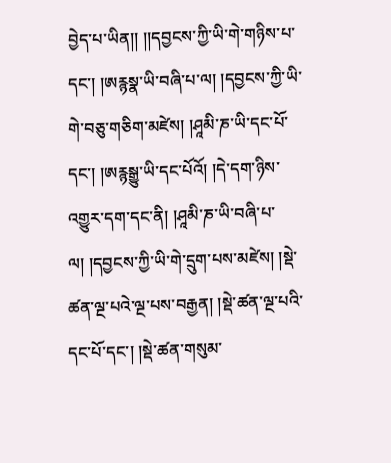བྱེད་པ་ཡིན།། །།དབྱངས་ཀྱི་ཡི་གེ་གཉིས་པ་དང་། །ཨརྙསྣ་ཡི་བཞི་པ་ལ། །དབྱངས་ཀྱི་ཡི་གེ་བཅུ་གཅིག་མཛེས། །ཤཱམི་ཎ་ཡི་དང་པོ་དང་། །ཨརྙསྒྱུ་ཡི་དང་པོའོ། །དེ་དག་ཉིས་འགྱུར་དག་དང་ནི། །ཤཱམི་ཎ་ཡི་བཞི་པ་ལ། །དབྱངས་ཀྱི་ཡི་གེ་དྲུག་པས་མཛེས། །སྡེ་ཚན་ལྔ་པའེ་ལྔ་པས་བརྒྱན། །སྡེ་ཚན་ལྔ་པའི་དང་པོ་དང་། །སྡེ་ཚན་གསུམ་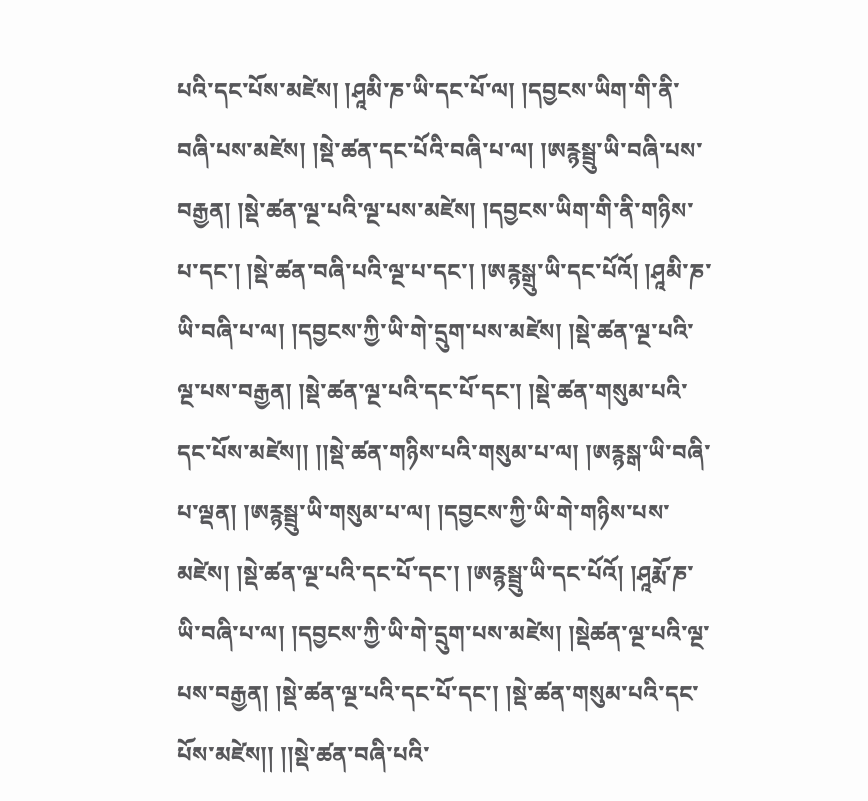པའི་དང་པོས་མཛེས། །ཤཱམི་ཎ་ཡི་དང་པོ་ལ། །དབྱངས་ཡིག་གི་ནི་བཞི་པས་མཛེས། །སྡེ་ཚན་དང་པོའི་བཞི་པ་ལ། །ཨརྙསྦྲུ་ཡི་བཞི་པས་བརྒྱན། །སྡེ་ཚན་ལྔ་པའི་ལྔ་པས་མཛེས། །དབྱངས་ཡིག་གི་ནི་གཉིས་པ་དང་། །སྡེ་ཚན་བཞི་པའི་ལྔ་པ་དང་། །ཨརྙསྒྲུ་ཡི་དང་པོའོ། །ཤཱམི་ཎ་ཡི་བཞི་པ་ལ། །དབྱངས་ཀྱི་ཡི་གེ་དྲུག་པས་མཛེས། །སྡེ་ཚན་ལྔ་པའི་ལྔ་པས་བརྒྱན། །སྡེ་ཚན་ལྔ་པའི་དང་པོ་དང་། །སྡེ་ཚན་གསུམ་པའི་དང་པོས་མཛེས།། །།སྡེ་ཚན་གཉིས་པའི་གསུམ་པ་ལ། །ཨརྙསྒ་ཡི་བཞི་པ་ལྡན། །ཨརྙསྦྲུ་ཡི་གསུམ་པ་ལ། །དབྱངས་ཀྱི་ཡི་གེ་གཉིས་པས་མཛེས། །སྡེ་ཚན་ལྔ་པའི་དང་པོ་དང་། །ཨརྙསྦྲུ་ཡི་དང་པོའོ། །ཤཱརྨོ་ཎ་ཡི་བཞི་པ་ལ། །དབྱངས་ཀྱི་ཡི་གེ་དྲུག་པས་མཛེས། །སྡེཚན་ལྔ་པའི་ལྔ་པས་བརྒྱན། །སྡེ་ཚན་ལྔ་པའི་དང་པོ་དང་། །སྡེ་ཚན་གསུམ་པའི་དང་པོས་མཛེས།། །།སྡེ་ཚན་བཞི་པའི་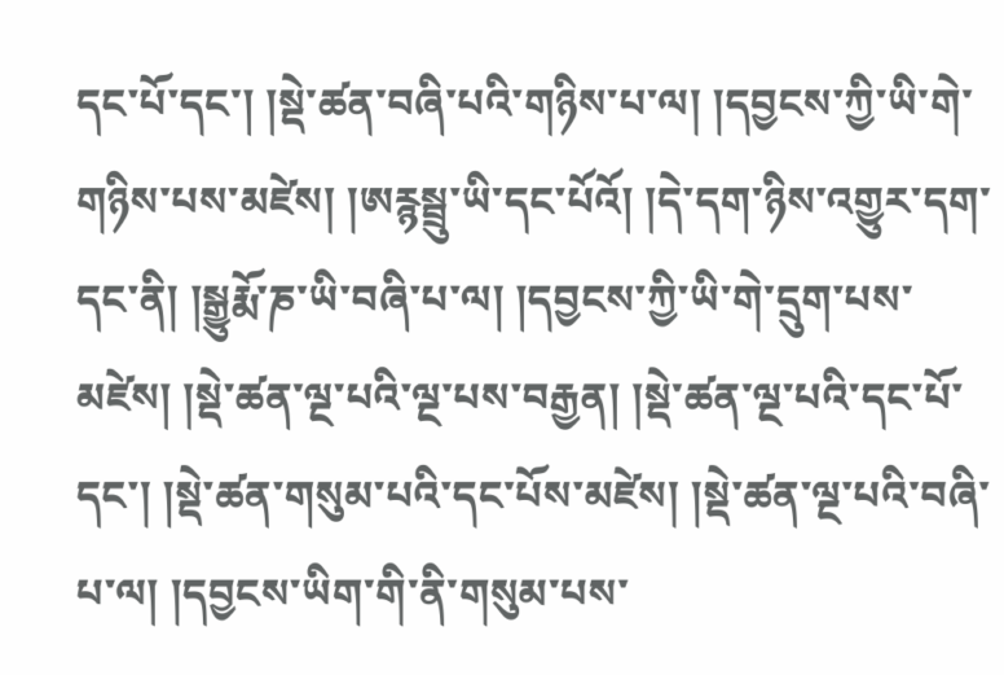དང་པོ་དང་། །སྡེ་ཚན་བཞི་པའི་གཉིས་པ་ལ། །དབྱངས་ཀྱི་ཡི་གེ་གཉིས་པས་མཛེས། །ཨརྙསྦྲུ་ཡི་དང་པོའོ། །དེ་དག་ཉིས་འགྱུར་དག་དང་ནི། །སྒྱུརྨོ་ཎ་ཡི་བཞི་པ་ལ། །དབྱངས་ཀྱི་ཡི་གེ་དྲུག་པས་མཛེས། །སྡེ་ཚན་ལྔ་པའི་ལྔ་པས་བརྒྱན། །སྡེ་ཚན་ལྔ་པའི་དང་པོ་དང་། །སྡེ་ཚན་གསུམ་པའི་དང་པོས་མཛེས། །སྡེ་ཚན་ལྔ་པའི་བཞི་པ་ལ། །དབྱངས་ཡིག་གི་ནི་གསུམ་པས་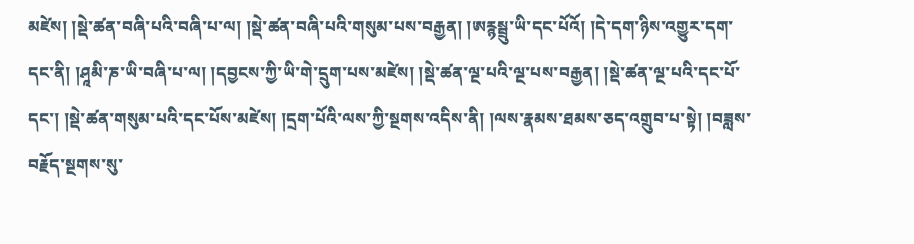མཛེས། །སྡེ་ཚན་བཞི་པའི་བཞི་པ་ལ། །སྡེ་ཚན་བཞི་པའི་གསུམ་པས་བརྒྱན། །ཨརྙསྦྲུ་ཡི་དང་པོའོ། །དེ་དག་ཉིས་འགྱུར་དག་དང་ནི། །ཤཱམི་ཎ་ཡི་བཞི་པ་ལ། །དབྱངས་ཀྱི་ཡི་གེ་དྲུག་པས་མཛེས། །སྡེ་ཚན་ལྔ་པའི་ལྔ་པས་བརྒྱན། །སྡེ་ཚན་ལྔ་པའི་དང་པོ་དང་། །སྡེ་ཚན་གསུམ་པའི་དང་པོས་མཛེས། །དྲག་པོའི་ལས་ཀྱི་སྔགས་འདིས་ནི། །ལས་རྣམས་ཐམས་ཅད་འགྲུབ་པ་སྟེ། །བཟླས་བརྗོད་སྔགས་སུ་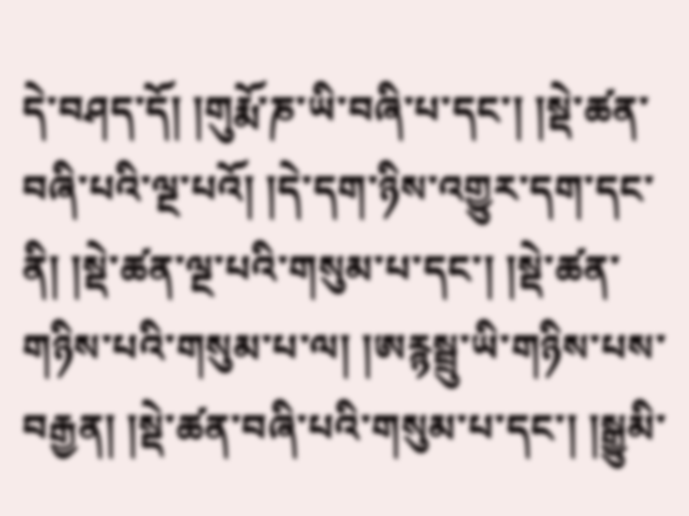དེ་བཤད་དོ། །གུརྨོ་ཎ་ཡི་བཞི་པ་དང་། །སྡེ་ཚན་བཞི་པའི་ལྔ་པའོ། །དེ་དག་ཉིས་འགྱུར་དག་དང་ནི། །སྡེ་ཚན་ལྔ་པའི་གསུམ་པ་དང་། །སྡེ་ཚན་གཉིས་པའི་གསུམ་པ་ལ། །ཨརྙསྦྲུ་ཡི་གཉིས་པས་བརྒྱན། །སྡེ་ཚན་བཞི་པའི་གསུམ་པ་དང་། །སྒྱུམི་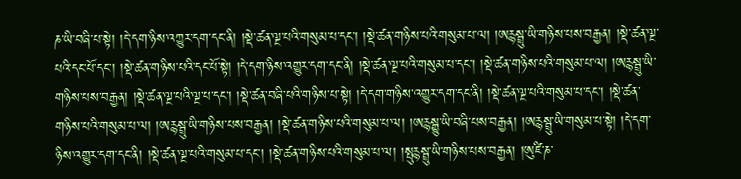ཎ་ཡི་བཞི་པ་སྟེ། །དེ་དག་ཉིས་འཀྱུར་དག་དང་ནི། །སྡེ་ཚན་ལྔ་པའི་གསུམ་པ་དང་། །སྡེ་ཚན་གཉིས་པའི་གསུམ་པ་ལ། །ཨརྙསྦྲུ་ཡི་གཉིས་པས་བརྒྱན། །སྡེ་ཚན་ལྔ་པའི་དང་པོ་དང་། །སྡེ་ཚན་གཉིས་པའི་དང་པོ་སྟེ། །དེ་དག་ཉིས་འགྱུར་དག་དང་ནི། །སྡེ་ཚན་ལྔ་པའི་གསུམ་པ་དང་། །སྡེ་ཚན་གཉིས་པའི་གསུམ་པ་ལ། །ཨརྙསྦྲུ་ཡི་གཉིས་པས་བརྒྱན། །སྡེ་ཚན་ལྔ་པའི་ལྔ་པ་དང་། །སྡེ་ཚན་བཞི་པའི་གཉིས་པ་སྟེ། །དེ་དག་གཉིས་འགྱུར་དག་དང་ནི། །སྡེ་ཚན་ལྔ་པའི་གསུམ་པ་དང་། །སྡེ་ཚན་གཉིས་པའི་གསུམ་པ་ལ། །ཨརྙསྦྲུ་ཡི་གཉིས་པས་བརྒྱན། །སྡེ་ཚན་གཉིས་པའི་གསུམ་པ་ལ། །ཨརྙསྒྱུ་ཡི་བཞི་པས་བརྒྱན། །ཨརྙསྦྲུ་ཡི་གསུམ་པ་སྟེ། །དེ་དག་ཉིས་འགྱུར་དག་དང་ནི། །སྡེ་ཚན་ལྔ་པའི་གསུམ་པ་དང་། །སྡེ་ཚན་གཉིས་པའི་གསུམ་པ་ལ། །སྤུརྙསྦྲུ་ཡི་གཉིས་པས་བརྒྱན། །ཨུཛི་ཎ་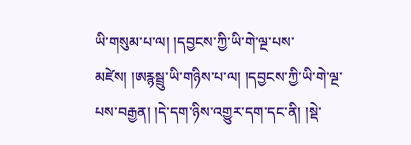ཡི་གསུམ་པ་ལ། །དབྱངས་ཀྱི་ཡི་གེ་ལྔ་པས་མཛེས། །ཨརྙསྦྲུ་ཡི་གཉིས་པ་ལ། །དབྱངས་ཀྱི་ཡི་གེ་ལྔ་པས་བརྒྱན། །དེ་དག་ཉིས་འགྱུར་དག་དང་ནི། །སྡེ་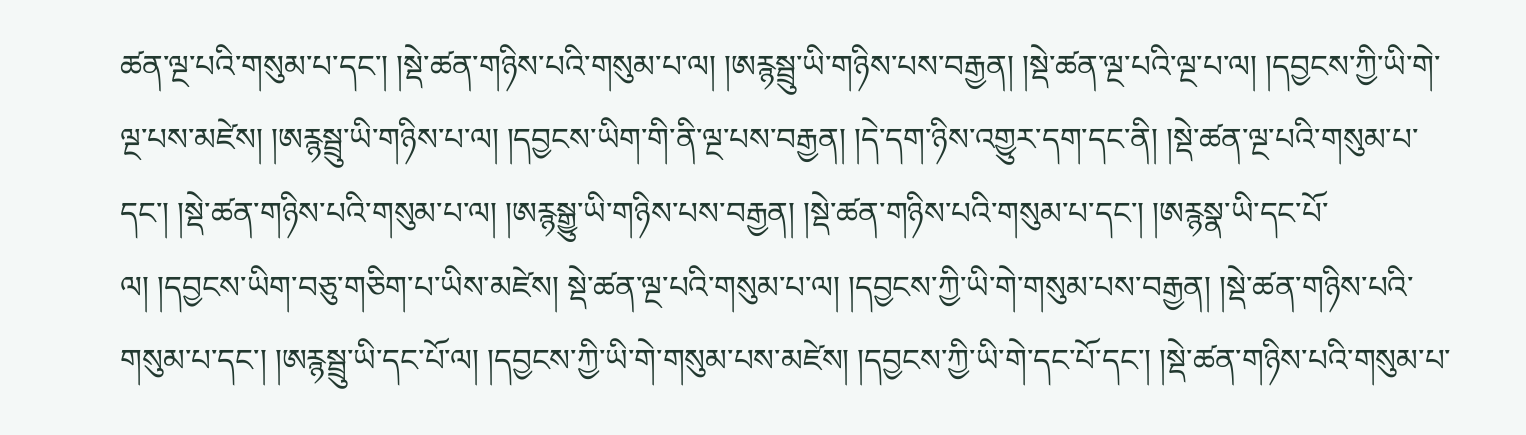ཚན་ལྔ་པའི་གསུམ་པ་དང་། །སྡེ་ཚན་གཉིས་པའི་གསུམ་པ་ལ། །ཨརྙསྦྲུ་ཡི་གཉིས་པས་བརྒྱན། །སྡེ་ཚན་ལྔ་པའི་ལྔ་པ་ལ། །དབྱངས་ཀྱི་ཡི་གེ་ལྔ་པས་མཛེས། །ཨརྙསྦྲུ་ཡི་གཉིས་པ་ལ། །དབྱངས་ཡིག་གི་ནི་ལྔ་པས་བརྒྱན། །དེ་དག་ཉིས་འགྱུར་དག་དང་ནི། །སྡེ་ཚན་ལྔ་པའི་གསུམ་པ་དང་། །སྡེ་ཚན་གཉིས་པའི་གསུམ་པ་ལ། །ཨརྙསྒྱུ་ཡི་གཉིས་པས་བརྒྱན། །སྡེ་ཚན་གཉིས་པའི་གསུམ་པ་དང་། །ཨརྙསྣ་ཡི་དང་པོ་ལ། །དབྱངས་ཡིག་བཅུ་གཅིག་པ་ཡིས་མཛེས། སྡེ་ཚན་ལྔ་པའི་གསུམ་པ་ལ། །དབྱངས་ཀྱི་ཡི་གེ་གསུམ་པས་བརྒྱན། །སྡེ་ཚན་གཉིས་པའི་གསུམ་པ་དང་། །ཨརྙསྦྲུ་ཡི་དང་པོ་ལ། །དབྱངས་ཀྱི་ཡི་གེ་གསུམ་པས་མཛེས། །དབྱངས་ཀྱི་ཡི་གེ་དང་པོ་དང་། །སྡེ་ཚན་གཉིས་པའི་གསུམ་པ་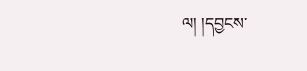ལ། །དབྱངས་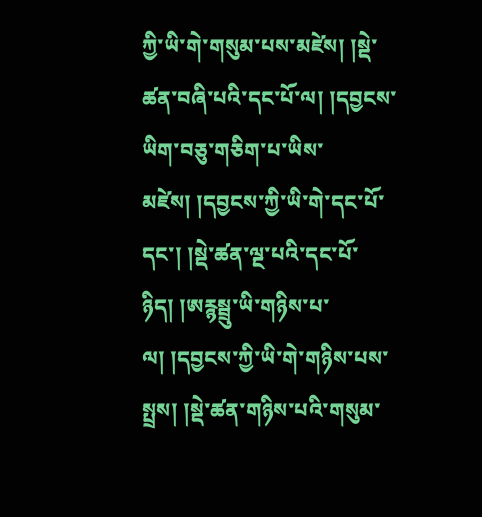ཀྱི་ཡི་གེ་གསུམ་པས་མཛེས། །སྡེ་ཚན་བཞི་པའི་དང་པོ་ལ། །དབྱངས་ཡིག་བཅུ་གཅིག་པ་ཡིས་མཛེས། །དབྱངས་ཀྱི་ཡི་གེ་དང་པོ་དང་། །སྡེ་ཚན་ལྔ་པའི་དང་པོ་ཉིད། །ཨརྙསྦྲུ་ཡི་གཉིས་པ་ལ། །དབྱངས་ཀྱི་ཡི་གེ་གཉིས་པས་སྤྲས། །སྡེ་ཚན་གཉིས་པའི་གསུམ་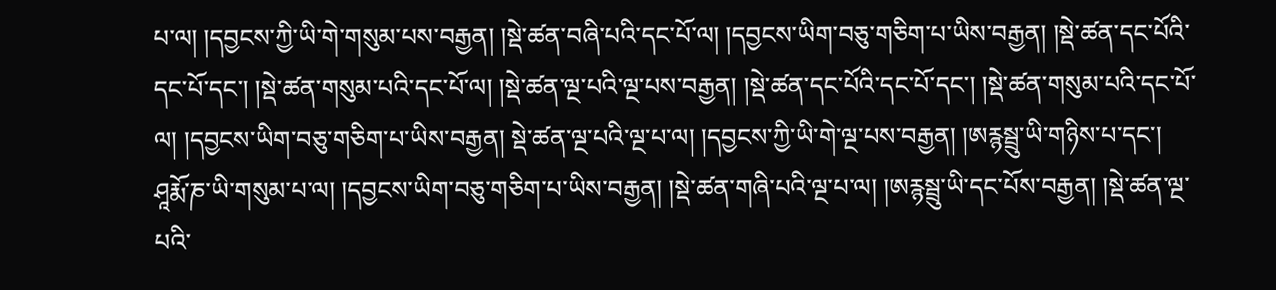པ་ལ། །དབྱངས་ཀྱི་ཡི་གེ་གསུམ་པས་བརྒྱན། །སྡེ་ཚན་བཞི་པའི་དང་པོ་ལ། །དབྱངས་ཡིག་བཅུ་གཅིག་པ་ཡིས་བརྒྱན། །སྡེ་ཚན་དང་པོའི་དང་པོ་དང་། །སྡེ་ཚན་གསུམ་པའི་དང་པོ་ལ། །སྡེ་ཚན་ལྔ་པའི་ལྔ་པས་བརྒྱན། །སྡེ་ཚན་དང་པོའི་དང་པོ་དང་། །སྡེ་ཚན་གསུམ་པའི་དང་པོ་ལ། །དབྱངས་ཡིག་བཅུ་གཅིག་པ་ཡིས་བརྒྱན། སྡེ་ཚན་ལྔ་པའི་ལྔ་པ་ལ། །དབྱངས་ཀྱི་ཡི་གེ་ལྔ་པས་བརྒྱན། །ཨརྙསྦྲུ་ཡི་གཉིས་པ་དང་། ཤཱརྨོ་ཎ་ཡི་གསུམ་པ་ལ། །དབྱངས་ཡིག་བཅུ་གཅིག་པ་ཡིས་བརྒྱན། །སྡེ་ཚན་གཞི་པའི་ལྔ་པ་ལ། །ཨརྙསྦྲུ་ཡི་དང་པོས་བརྒྱན། །སྡེ་ཚན་ལྔ་པའི་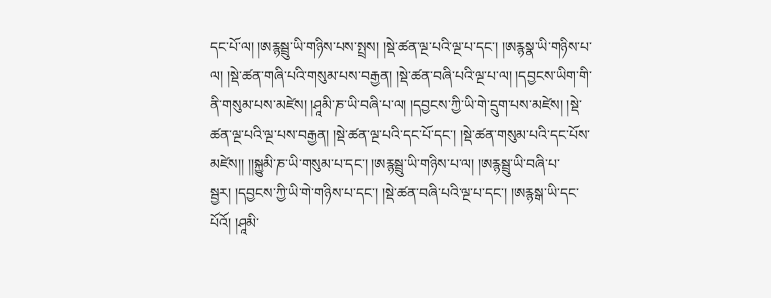དང་པོ་ལ། །ཨརྙསྦྲུ་ཡི་གཉིས་པས་སྤྲས། །སྡེ་ཚན་ལྔ་པའི་ལྔ་པ་དང་། །ཨརྙསྣ་ཡི་གཉིས་པ་ལ། །སྡེ་ཚན་གཞི་པའི་གསུམ་པས་བརྒྱན། །སྡེ་ཚན་བཞི་པའི་ལྔ་པ་ལ། །དབྱངས་ཡིག་གི་ནི་གསུམ་པས་མཛེས། །ཤཱམི་ཎ་ཡི་བཞི་པ་ལ། །དབྱངས་ཀྱི་ཡི་གེ་དྲུག་པས་མཛེས། །སྡེ་ཚན་ལྔ་པའི་ལྔ་པས་བརྒྱན། །སྡེ་ཚན་ལྔ་པའི་དང་པོ་དང་། །སྡེ་ཚན་གསུམ་པའི་དང་པོས་མཛེས།། །།སྐྱུམི་ཎ་ཡི་གསུམ་པ་དང་། །ཨརྙསྦྲུ་ཡི་གཉིས་པ་ལ། །ཨརྙསྦྲུ་ཡི་བཞི་པ་སྦྱར། །དབྱངས་ཀྱི་ཡི་གེ་གཉིས་པ་དང་། །སྡེ་ཚན་བཞི་པའི་ལྔ་པ་དང་། །ཨརྙསྒ་ཡི་དང་པོའོ། །ཤཱམི་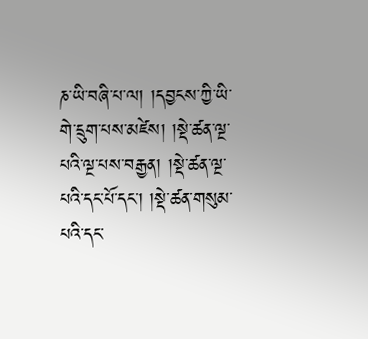ཎ་ཡི་བཞི་པ་ལ། །དབྱངས་ཀྱི་ཡི་གེ་དྲུག་པས་མཛེས། །སྡེ་ཚན་ལྔ་པའི་ལྔ་པས་བརྒྱན། །སྡེ་ཚན་ལྔ་པའི་དང་པོ་དང་། །སྡེ་ཚན་གསུམ་པའི་དང་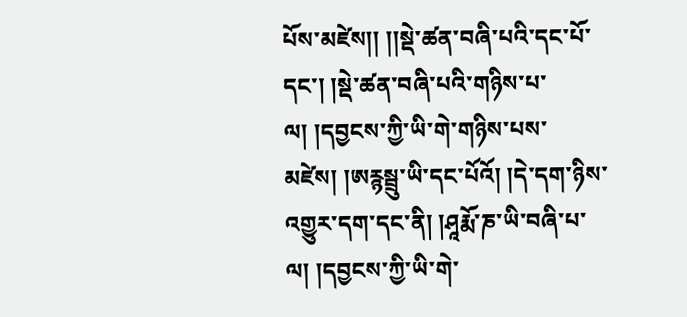པོས་མཛེས།། །།སྡེ་ཚན་བཞི་པའི་དང་པོ་དང་། །སྡེ་ཚན་བཞི་པའི་གཉིས་པ་ལ། །དབྱངས་ཀྱི་ཡི་གེ་གཉིས་པས་མཛེས། །ཨརྙསྦྲུ་ཡི་དང་པོའོ། །དེ་དག་ཉིས་འགྱུར་དག་དང་ནི། །ཤཱརྨོ་ཎ་ཡི་བཞི་པ་ལ། །དབྱངས་ཀྱི་ཡི་གེ་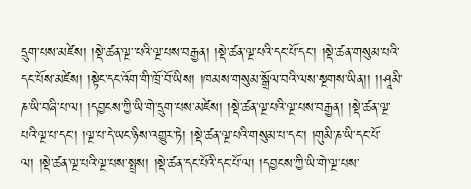དྲུག་པས་མཛེས། །སྡེ་ཚན་ལྔ་་པའི་ལྔ་པས་བརྒྱན། །སྡེ་ཚན་ལྔ་པའི་དང་པོ་དང་། །སྡེ་ཚན་གསུམ་པའི་དང་པོས་མཛེས། །སྟེང་དང་འོག་གི་ཁྲོ་བོ་ཡིས། །ཁམས་གསུམ་སྒྲོལ་བའི་ལས་སྔགས་ཡིན།། །།ཤཱམི་ཎ་ཡི་བཞི་པ་ལ། །དབྱངས་ཀྱི་ཡི་གེ་དྲུག་པས་མཛེས། །སྡེ་ཚན་ལྔ་པའི་ལྔ་པས་བརྒྱན། །སྡེ་ཚན་ལྔ་པའི་ལྔ་པ་དང་། །ལྔ་པ་དེ་ཡང་ཉིས་འགྱུར་ཏེ། །སྡེ་ཚན་ལྔ་པའི་གསུམ་པ་དང་། །གུམི་ཎ་ཡི་དང་པོ་ལ། །སྡེ་ཚན་ལྔ་པའི་ལྔ་པས་སྤྲས། །སྡེ་ཚན་དང་པོའི་དང་པོ་ལ། །དབྱངས་ཀྱི་ཡི་གེ་ལྔ་པས་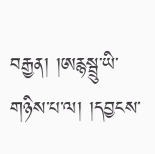བརྒྱན། །ཨརྙསྦྲུ་ཡི་གཉིས་པ་ལ། །དབྱངས་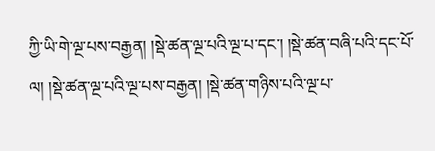ཀྱི་ཡི་གེ་ལྔ་པས་བརྒྱན། །སྡེ་ཚན་ལྔ་པའི་ལྔ་པ་དང་། །སྡེ་ཚན་བཞི་པའི་དང་པོ་ལ། །སྡེ་ཚན་ལྔ་པའི་ལྔ་པས་བརྒྱན། །སྡེ་ཚན་གཉིས་པའི་ལྔ་པ་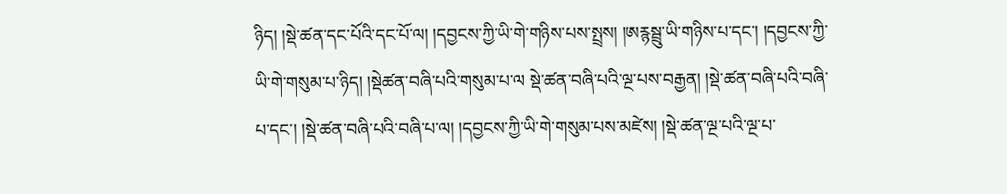ཉིད། །སྡེ་ཚན་དང་པོའི་དང་པོ་ལ། །དབྱངས་ཀྱི་ཡི་གེ་གཉིས་པས་སྤྲས། །ཨརྙསྦྲུ་ཡི་གཉིས་པ་དང་། །དབྱངས་ཀྱི་ཡི་གེ་གསུམ་པ་ཉིད། །སྡེཚན་བཞི་པའི་གསུམ་པ་ལ སྡེ་ཚན་བཞི་པའི་ལྔ་པས་བརྒྱན། །སྡེ་ཚན་བཞི་པའི་བཞི་པ་དང་། །སྡེ་ཚན་བཞི་པའི་བཞི་པ་ལ། །དབྱངས་ཀྱི་ཡི་གེ་གསུམ་པས་མཛེས། །སྡེ་ཚན་ལྔ་པའི་ལྔ་པ་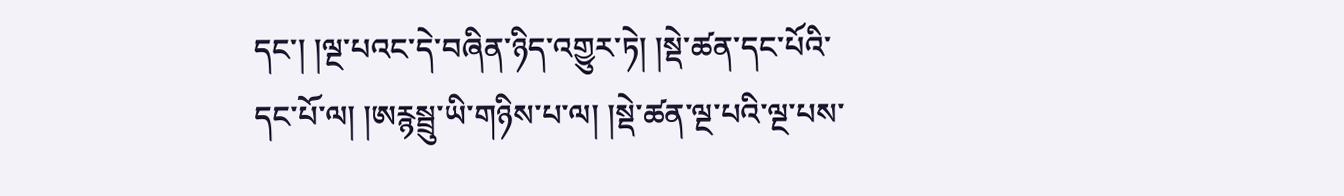དང་། །ལྔ་པའང་དེ་བཞིན་ཉིད་འགྱུར་ཏེ། །སྡེ་ཚན་དང་པོའི་དང་པོ་ལ། །ཨརྙསྦྲུ་ཡི་གཉིས་པ་ལ། །སྡེ་ཚན་ལྔ་པའི་ལྔ་པས་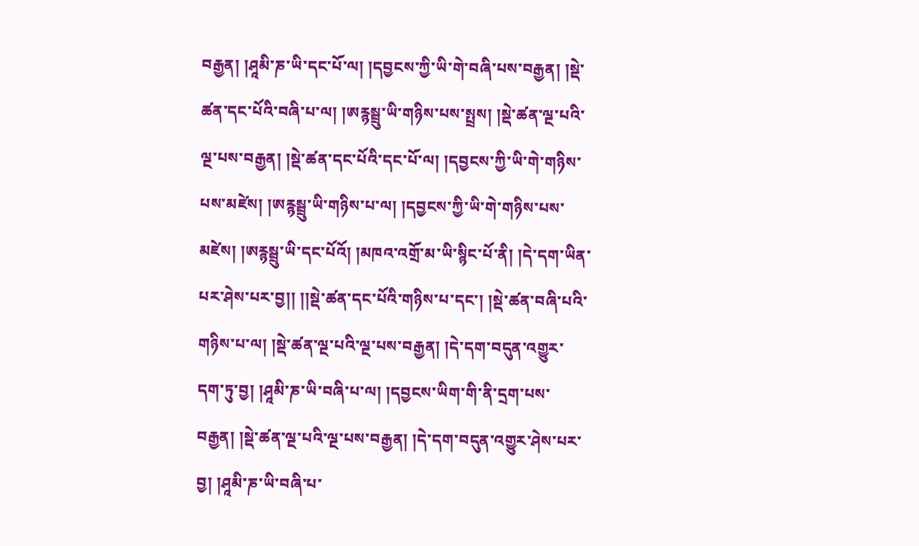བརྒྱན། །ཤཱམི་ཎ་ཡི་དང་པོ་ལ། །དབྱངས་ཀྱི་ཡི་གེ་བཞི་པས་བརྒྱན། །སྡེ་ཚན་དང་པོའི་བཞི་པ་ལ། །ཨརྙསྦྲུ་ཡི་གཉིས་པས་སྤྲས། །སྡེ་ཚན་ལྔ་པའི་ལྔ་པས་བརྒྱན། །སྡེ་ཚན་དང་པོའི་དང་པོ་ལ། །དབྱངས་ཀྱི་ཡི་གེ་གཉིས་པས་མཛེས། །ཨརྙསྦྲུ་ཡི་གཉིས་པ་ལ། །དབྱངས་ཀྱི་ཡི་གེ་གཉིས་པས་མཛེས། །ཨརྙསྦྲུ་ཡི་དང་པོའོ། །མཁའ་འགྲོ་མ་ཡི་སྙིང་པོ་ནི། །དེ་དག་ཡིན་པར་ཤེས་པར་བྱ།། །།སྡེ་ཚན་དང་པོའི་གཉིས་པ་དང་། །སྡེ་ཚན་བཞི་པའི་གཉིས་པ་ལ། །སྡེ་ཚན་ལྔ་པའི་ལྔ་པས་བརྒྱན། །དེ་དག་བདུན་འགྱུར་དག་ཏུ་བྱ། །ཤཱམི་ཎ་ཡི་བཞི་པ་ལ། །དབྱངས་ཡིག་གི་ནི་དྲག་པས་བརྒྱན། །སྡེ་ཚན་ལྔ་པའི་ལྔ་པས་བརྒྱན། །དེ་དག་བདུན་འགྱུར་ཤེས་པར་བྱ། །ཤཱམི་ཎ་ཡི་བཞི་པ་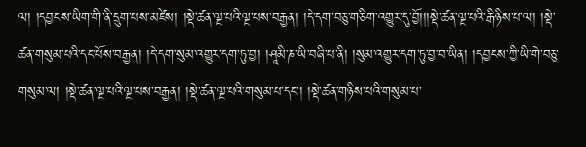ལ། །དབྱངས་ཡིག་གི་ནི་དྲུག་པས་མཛེས། །སྡེ་ཚན་ལྔ་པའི་ལྔ་པས་བརྒྱན། །དེ་དག་བཅུ་གཅིག་འགྱུར་དུ་བྱོ།།།སྡེ་ཚན་ལྔ་པའི་རྒིཉིས་པ་ལ། །སྡེ་ཚན་གསུམ་པའི་དང་པོས་བརྒྱན། །དེ་དག་སུམ་འགྱུར་དག་ཏུ་བྱ། །ཤཱམི་ཎ་ཡི་བཞི་པ་ནི། །སུམ་འགྱུར་དག་ཏུ་བྱ་བ་ཡིན། །དབྱངས་ཀྱི་ཡི་གེ་བཅུ་གསུམ་ལ། །སྡེ་ཚན་ལྔ་པའི་ལྔ་པས་བརྒྱན། །སྡེ་ཚན་ལྔ་པའི་གསུམ་པ་དང་། །སྡེ་ཚན་གཉིས་པའི་གསུམ་པ་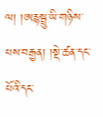ལ། །ཨརྙསྦྲུ་ཡི་གཉིས་པས་བརྒྱན། །སྡེ་ཚན་དང་པོའི་དང་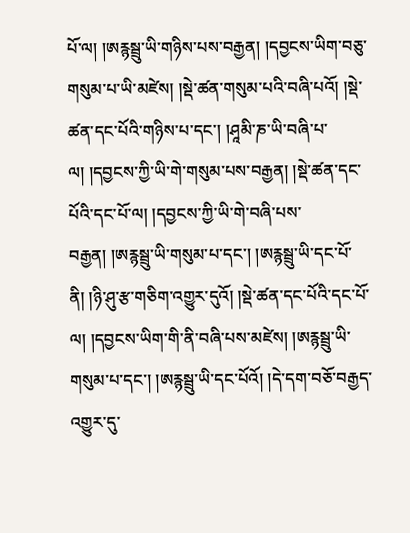པོ་ལ། །ཨརྙསྦྲུ་ཡི་གཉིས་པས་བརྒྱན། །དབྱངས་ཡིག་བཅུ་གསུམ་པ་ཡི་མཛེས། །སྡེ་ཚན་གསུམ་པའི་བཞི་པའོ། །སྡེ་ཚན་དང་པོའི་གཉིས་པ་དང་། །ཤཱམི་ཎ་ཡི་བཞི་པ་ལ། །དབྱངས་ཀྱི་ཡི་གེ་གསུམ་པས་བརྒྱན། །སྡེ་ཚན་དང་པོའི་དང་པོ་ལ། །དབྱངས་ཀྱི་ཡི་གེ་བཞི་པས་བརྒྱན། །ཨརྙསྦྲུ་ཡི་གསུམ་པ་དང་། །ཨརྙསྦྲུ་ཡི་དང་པོ་ནི། །ཉི་ཤུ་རྩ་གཅིག་འགྱུར་དུའོ། །སྡེ་ཚན་དང་པོའི་དང་པོ་ལ། །དབྱངས་ཡིག་གི་ནི་བཞི་པས་མཛེས། །ཨརྙསྦྲུ་ཡི་གསུམ་པ་དང་། །ཨརྙསྦྲུ་ཡི་དང་པོའོ། །དེ་དག་བཅོ་བརྒྱད་འགྱུར་དུ་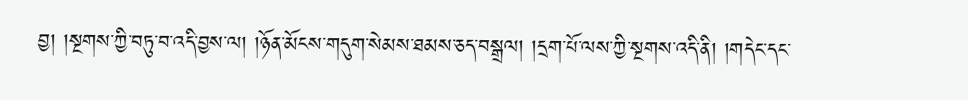བྱ། །སྔགས་ཀྱི་བཏུ་བ་འདི་བྱས་ལ། །ཉོན་མོངས་གདུག་སེམས་ཐམས་ཅད་བསྒྲལ། །དྲག་པོ་ལས་ཀྱི་སྔགས་འདི་ནི། །གདེང་དང་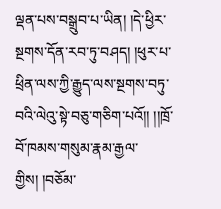ལྡན་པས་བསྒྲུབ་པ་ཡིན། །དེ་ཕྱིར་སྔགས་དོན་རབ་ཏུ་བཤད། །ཕུར་པ་ཕྲིན་ལས་ཀྱི་རྒྱུད་ལས་སྔགས་བཏུ་བའི་ལེའུ་སྟེ་བཅུ་གཅིག་པའོ།། །།ཁྲོ་བོ་ཁམས་གསུམ་རྣམ་རྒྱལ་གྱིས། །བཅོམ་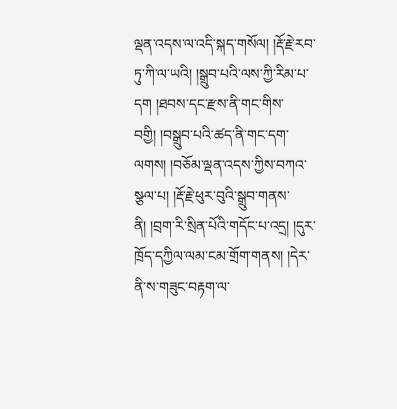ལྡན་འདས་ལ་འདི་སྐད་གསོལ། །རྡོ་རྗེ་རབ་ཏུ་ཀི་ལ་ཡའི། །སྒྲུབ་པའི་ལས་ཀྱི་རིམ་པ་དག །ཐབས་དང་རྫས་ནི་གང་གིས་བགྱི། །བསྒྲུབ་པའི་ཚད་ནི་གང་དག་ལགས། །བཅོམ་ལྡན་འདས་ཀྱིས་བཀའ་སྩལ་པ། །རྡོ་རྗེ་ཕུར་བུའི་སྒྲུབ་གནས་ནི། །བྲག་རི་སྲིན་པོའི་གདོང་པ་འདྲ། །དུར་ཁྲོད་དཀྱིལ་ལམ་ངམ་གྲོག་གནས། །དེར་ནི་ས་གཟུང་བརྟག་ལ་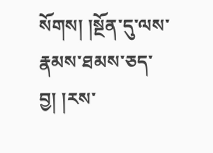སོགས། །སྔོན་དུ་ལས་རྣམས་ཐམས་ཅད་བྱ། །རས་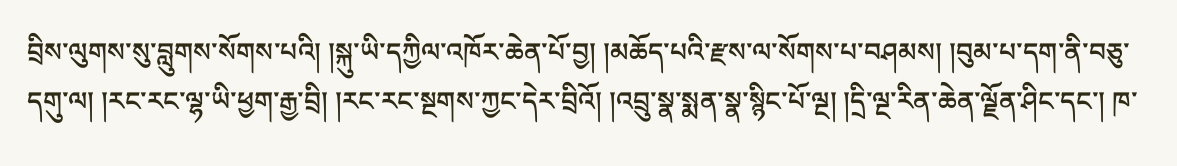བྲིས་ལུགས་སུ་བླུགས་སོགས་པའི། །སྐུ་ཡི་དཀྱིལ་འཁོར་ཆེན་པོ་བྱ། །མཆོད་པའི་རྫས་ལ་སོགས་པ་བཤམས། །བུམ་པ་དག་ནི་བཅུ་དགུ་ལ། །རང་རང་ལྷ་ཡི་ཕྱག་རྒྱ་བྲི། །རང་རང་སྔགས་ཀྱང་དེར་བྲིའོ། །འབྲུ་སྣ་སྨན་སྣ་སྙིང་པོ་ལྔ། །དྲི་ལྔ་རིན་ཆེན་ལྗོན་ཤིང་དང་། ཁ་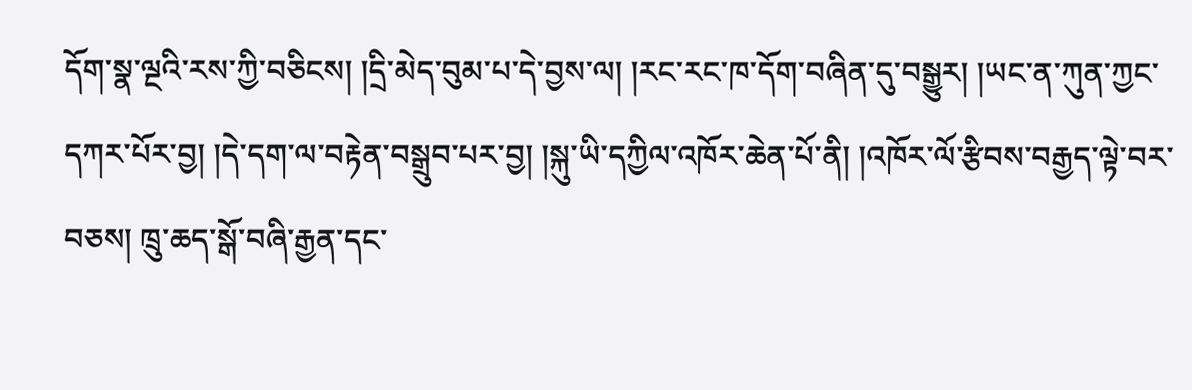དོག་སྣ་ལྔའི་རས་ཀྱི་བཅིངས། །དྲི་མེད་བུམ་པ་དེ་བྱས་ལ། །རང་རང་ཁ་དོག་བཞིན་དུ་བསྒྱུར། །ཡང་ན་ཀུན་ཀྱང་དཀར་པོར་བྱ། །དེ་དག་ལ་བརྟེན་བསྒྲུབ་པར་བྱ། །སྐུ་ཡི་དཀྱིལ་འཁོར་ཆེན་པོ་ནི། །འཁོར་ལོ་རྩིབས་བརྒྱད་ལྟེ་བར་བཅས། ཁྲུ་ཆད་སྒོ་བཞི་རྒྱན་དང་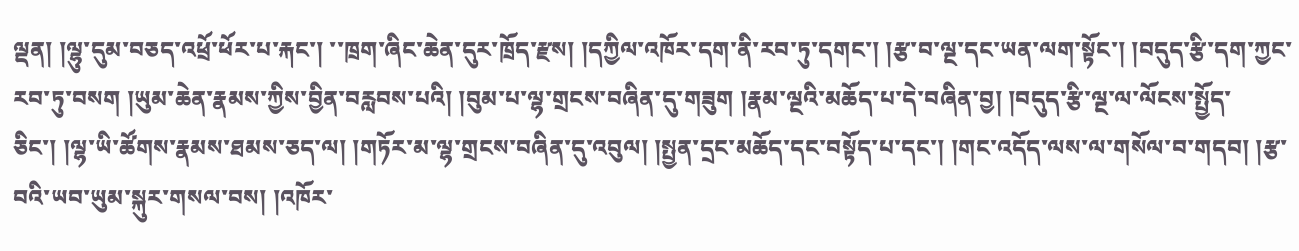ལྡན། །ལྷུ་དུམ་བཅད་འཕྲོ་ཕོར་པ་རྐང་། ་་ཁྲག་ཞིང་ཆེན་དུར་ཁྲོད་རྫས། །དཀྱིལ་འཁོར་དག་ནི་རབ་ཏུ་དགང་། །རྩ་བ་ལྔ་དང་ཡན་ལག་སྟོང་། །བདུད་རྩི་དག་ཀྱང་རབ་ཏུ་བསག །ཡུམ་ཆེན་རྣམས་ཀྱིས་བྱིན་བརླབས་པའི། །བུམ་པ་ལྷ་གྲངས་བཞིན་དུ་གཟུག །རྣམ་ལྔའི་མཆོད་པ་དེ་བཞིན་བྱ། །བདུད་རྩི་ལྔ་ལ་ལོངས་སྤྱོད་ཅིང་། །ལྷ་ཡི་ཚོགས་རྣམས་ཐམས་ཅད་ལ། །གཏོར་མ་ལྷ་གྲངས་བཞིན་དུ་འབུལ། །སྤྱན་དྲང་མཆོད་དང་བསྟོད་པ་དང་། །གང་འདོད་ལས་ལ་གསོལ་བ་གདབ། །རྩ་བའི་ཡབ་ཡུམ་སྐུར་གསལ་བས། །འཁོར་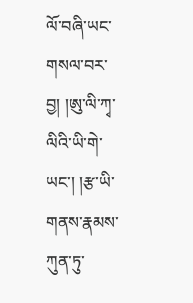ལོ་བཞི་ཡང་གསལ་བར་བྱ། །ཨུ་ལི་ཀྭ་ལིའི་ཡི་གེ་ཡང་། །རྩ་ཡི་གནས་རྣམས་ཀུན་ཏུ་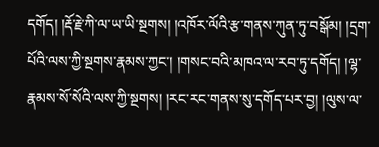དགོད། །རྡོ་རྗེ་ཀི་ལ་ཡ་ཡི་སྔགས། །འཁོར་ལོའི་རྩ་གནས་ཀུན་ཏུ་བསྒོམ། །དྲག་པོའི་ལས་ཀྱི་སྔགས་རྣམས་ཀྱང་། །གསང་བའི་མཁའ་ལ་རབ་ཏུ་དགོད། །ལྷ་རྣམས་སོ་སོའི་ལས་ཀྱི་སྔགས། །རང་རང་གནས་སུ་དགོད་པར་བྱ། །ལུས་ལ་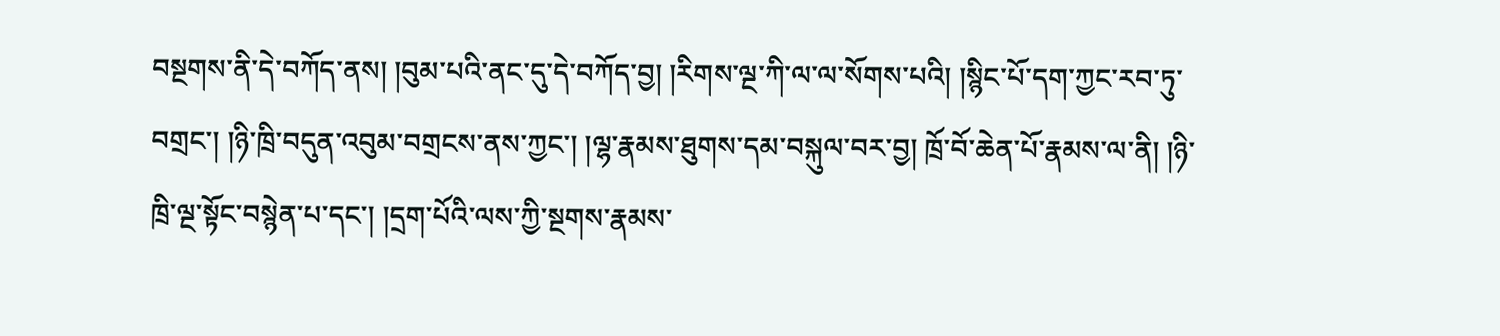བསྔགས་ནི་དེ་བཀོད་ནས། །བུམ་པའི་ནང་དུ་དེ་བཀོད་བྱ། །རིགས་ལྔ་ཀི་ལ་ལ་སོགས་པའི། །སྙིང་པོ་དག་ཀྱང་རབ་ཏུ་བགྲང་། །ཉི་ཁྲི་བདུན་འབུམ་བགྲངས་ནས་ཀྱང་། །ལྷ་རྣམས་ཐུགས་དམ་བསྐུལ་བར་བྱ། ཁྲོ་བོ་ཆེན་པོ་རྣམས་ལ་ནི། །ཉི་ཁྲི་ལྔ་སྟོང་བསྙེན་པ་དང་། །དྲག་པོའི་ལས་ཀྱི་སྔགས་རྣམས་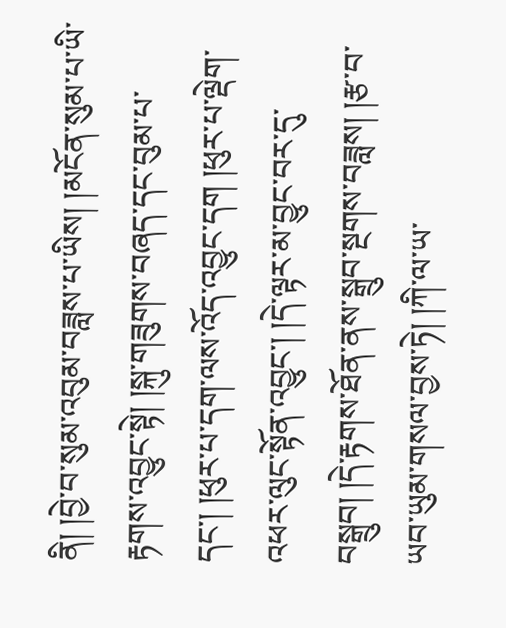ནི། །བྱེ་བ་སུམ་འབུམ་བཟླས་པ་ཡིས། །མངོན་སུམ་པ་ཡི་རྟགས་འབྱུང་སྟེ། །སྐུ་གཟུགས་བཞད་དང་བུམ་པ་དང་། །ཕུར་པ་དག་ལས་འོད་འབྱུང་དག །ཕུར་པ་ལྡེག་འཕར་ལུང་སྟོན་འབྱུང་། །དེ་ལྟར་མ་བྱུང་བར་དུ་བསྒྲུབ། །དེ་རྟགས་ཐོན་ནས་སྒྲུབ་སྔགས་བཟླས། །རྩ་བ་ཡབ་ཡུམ་གསལ་བྱས་ཏེ། །ཀི་ལ་ཡ་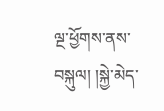ལྔ་ཕྱོགས་ནས་བསྐུལ། །སྐྱེ་མེད་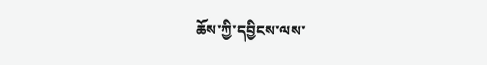ཆོས་ཀྱི་དབྱིངས་ལས་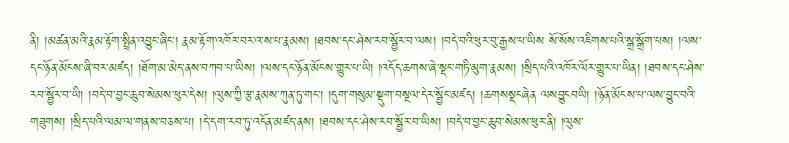ནི། །མཚན་མའི་རྣམ་རྟོག་སྤྲིན་འབྱུང་ཞིང་། རྣམ་རྟོག་འཁོར་བར་འ་ས་པ་རྣམས། །ཐབས་དང་ཤེས་རབ་སྦྱོར་བ་ལས། །བདེ་བའི་ཕུར་བུ་རྒྱས་པ་ཡིས སོ་སོས་འཇིགས་པའི་སྒྲ་སྒྲོག་པས། །ལས་དང་ཉོན་མོངས་ཞི་བར་མཛད། །ཐོག་མ་མེད་ནས་བཀབ་པ་ཡིས། །ལས་དང་ཉོན་མོངས་གྱུར་པ་ཡི། །འདོད་ཆགས་ཞེ་སྡང་གཏི་མུག་རྣམས། །སྲིད་པའི་འཁོར་ལོར་གྱུར་པ་ཡིན། །ཐབས་དང་ཤེས་རབ་སྦྱོར་བ་ཡི། །བདེ་བ་བྱང་ཆུབ་སེམས་ཕུར་དེས། །ལུས་ཀྱི་རྩ་རྣམས་ཀུན་ཏུ་གང་། །དུག་གསུམ་སྡུག་བསྔལ་དེར་སྦྱོང་མཛད། །ཆགསསྡངཞེན ལསབྱུངབཡི། །ཉོན་མོངས་པ་ལས་བྱུང་བའི་གཟུགས། །སྲིད་པའི་ལམ་ལ་གནས་བཅས་པ། །དེ་དག་རབ་ཏུ་འདོན་མཛད་ནས། །ཐབས་དང་ཤེས་རབ་སྦྱོར་བ་ཡིས། །བདེ་བ་བྱང་ཆུབ་སེམས་ཕུར་ནི། །ལུས་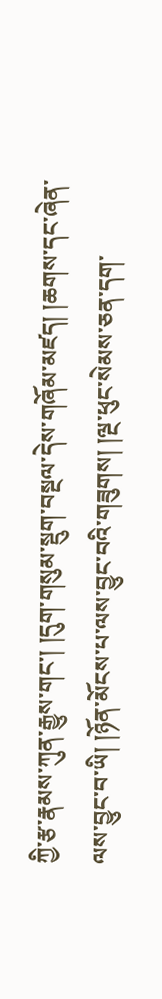ཀྱི་རྩ་རྣམས་ཀུན་རྒྱུས་གང་། །དུག་གསུམ་སྡུག་བསྔལ་དེས་གཞོམ་མཛད། །ཆགས་དང་ཞེན་ལས་བྱུང་བ་ཡི། །ཉོན་མོངས་པ་ལས་བྱུང་བའི་གཟུགས། །ལྔ་ཕུང་སེམས་ཅན་དག་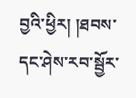བྱའི་ཕྱིར། །ཐབས་དང་ཤེས་རབ་སྦྱོར་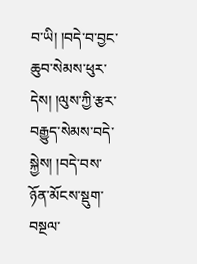བ་ཡི། །བདེ་བ་བྱང་ཆུབ་སེམས་ཕུར་དེས། །ལུས་ཀྱི་རྩར་བརྒྱུད་སེམས་བདེ་སྐྱེས། །བདེ་བས་ཉོན་མོངས་སྡུག་བསྔལ་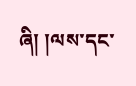ཞི། །ལས་དང་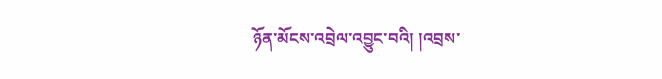ཉོན་མོངས་འབྲེལ་འབྱུང་བའི། །འབྲས་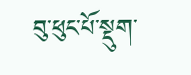བུ་ཕུང་པོ་སྡུག་